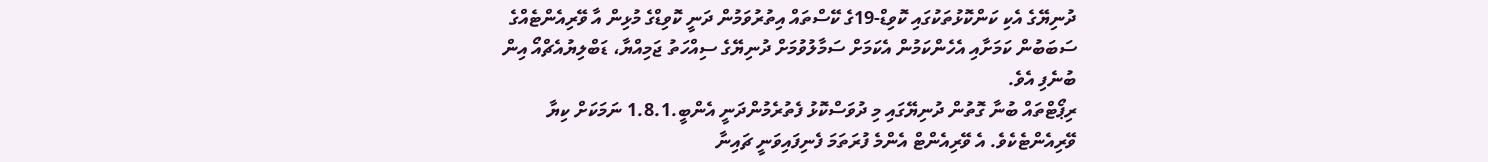ދުނިޔޭގެ އެކި ކަންކޮޅުތަކުގައި ކޮވިޑް-19ގެ ކޭސްތައް އިތުރުވަމުން ދަނީ ކޮވިޑްގެ މުޅިން އާ ވޭރިއެންޓެއްގެ ސަބަބުން ކަމަށާއި އެހެންކަމުން އެކަމަށް ސަމާލުވުމަށް ދުނިޔޭގެ ސިއްހަތު ޖަމިއްޔާ، ޑަބްލިޔުއެޗްއޯ އިން ބުނެފި އެވެ.
ރިޕޯޓްތައް ބުނާ ގޮތުން ދުނިޔޭގައި މި ދުވަސްކޮޅު ފެތުރެމުންދަނީ އެންބީ.1.8.1 ނަމަކަށް ކިޔާ ވޭރިއެންޓެކެވެ. އެ ވޭރިއެންޓް އެންމެ ފުރަތަމަ ފެނިފައިވަނީ ޗައިނާ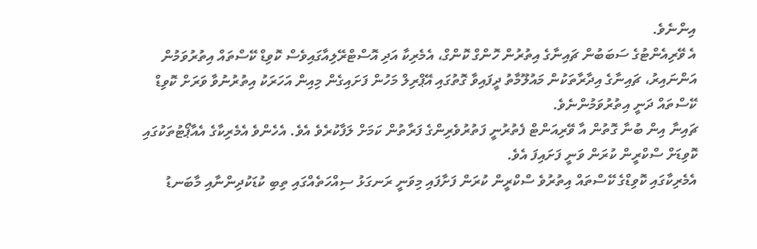އިންނެވެ.
އެ ވޭރިއެންޓުގެ ސަބަބުން ޗައިނާގެ އިތުރުން ހޮންގް ކޮންގް، އެމެރިކާ އަދި އޮސްޓްރޭލިއާގައިވެސް ކޮވިޑް ކޭސްތައް އިތުރުވަމުން އަންނައިރު، ޗައިނާގެ އިދާރާތަކުން މައުލޫމާތު ދީފައިވާ ގޮތުގައި އޭޕްރިލް މަހުން ފަށައިގެން މިއިން އަހަރަކު އިތުރުނުވާ ވަރަށް ކޮވިޑް ކޭސްތައް ދަނީ އިތުރުވަމުންނެވެ.
ޗައިނާ އިން ބުނާ ގޮތުން އާ ވޭރިއަންޓް ފެތުރުނީ ފަތުރުވެރިންގެ ފަރާތުން ކަމަށް ލަފާކުރެވެ އެވެ. އެހެންވެ އެމެރިކާގެ އެއާޕޯޓުތަކުގައި ކޮވިޑަށް ސްކްރީން ކުރަން ވަނީ ފަށައިފަ އެވެ.
އެމެރިކާގައި ކޮވިޑްގެ ކޭސްތައް އިތުރުވެ ސްކްރީން ކުރަން ފަށާފައި މިވަނީ ރަނގަޅު ސިއްހަތެއްގައި ތިބި ކުޑަކުދިންނާއި މާބަނޑު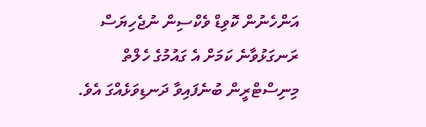އަންހެނުން ކޮވިޑް ވެކްސިން ނުޖެހިޔަސް ރަނގަޅުވާނެ ކަމަށް އެ ގައުމުގެ ހެލްތް މިނިސްޓްރީން ބުނެފައިވާ ދަނޑިވަޅެއްގަ އެވެ.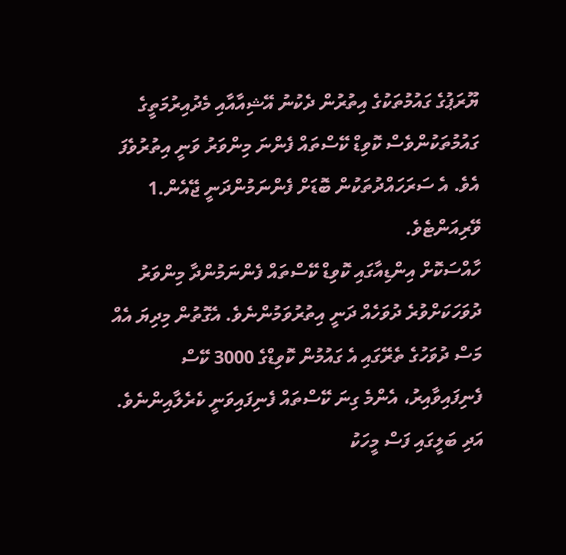ޔޫރަޕުގެ ގައުމުތަކުގެ އިތުރުން ދެކުނު އޭޝިއާއާއި މެދުއިރުމަތީގެ ގައުމުތަކުންވެސް ކޮވިޑް ކޭސްތައް ފެންނަ މިންވަރު ވަނީ އިތުރުވެފަ އެވެ. އެ ސަރަހައްދުތަކުން ބޮޑަށް ފެންނަމުންދަނީ ޖޭއެން.1 ވޭރިއަންޓެވެ.
ހާއްސަކޮށް އިންޑިއާގައި ކޮވިޑް ކޭސްތައް ފެންނަމުންދާ މިންވަރު ދުވަހަކަށްވުރެ ދުވަހެއް ދަނީ އިތުރުވަމުންނެވެ. އެގޮތުން މިދިޔަ އެއް މަސް ދުވަހުގެ ތެރޭގައި އެ ގައުމުން ކޮވިޑްގެ 3000 ކޭސް ފެނިފައިވާއިރު، އެންމެ ގިނަ ކޭސްތައް ފެނިފައިވަނީ ކެރެލާއިންނެވެ. އަދި ބަލީގައި ފަސް މީހަކު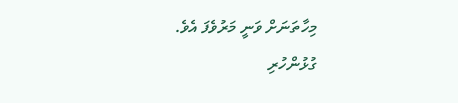މިހާތަނަށް ވަނީ މަރުވެފަ އެވެ.
ގުޅުންހުރި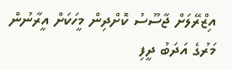އިޒްރޭލަށް ޖާސޫސު ކޮށްދިން މީހަކަށް އީރާނުން މަރުގެ އަދަބު ދީފި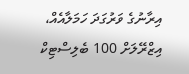އިރާނުގެ ވަރުގަދަ ހަމަލާއެއް، އިޒްރޭލަށް 100 ބެލިސްޓިކް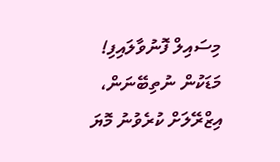މިސައިލް ފޮނުވާލައިފި!
މަޑަކުން ނުތިބޭނަން، އިޒްރޭލަށް ކުރެވުނު މޮޔަ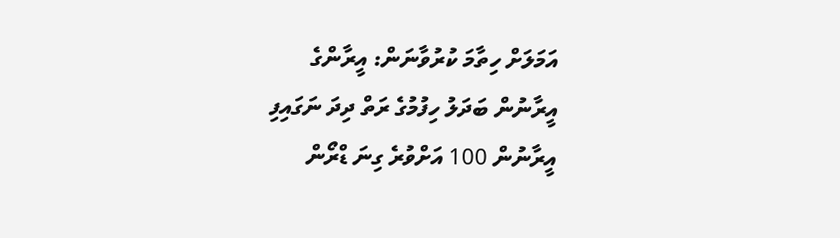އަމަލަށް ހިތާމަ ކުރުވާނަން: އީރާންގެ
އީރާނުން ބަދަލު ހިފުމުގެ ރަތް ދިދަ ނަގައިފި
އީރާނުން 100 އަށްވުރެ ގިނަ ޑްރޯން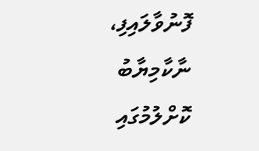ފޮނުވާލައިފި، ނާކާމިޔާބު ކޮށްލުމުގައި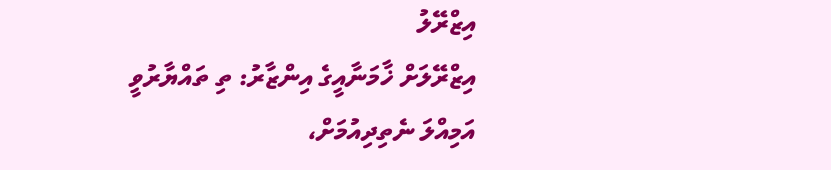އިޒްރޭލު
އިޒްރޭލަށް ޚާމަނާއީގެ އިންޒާރު: ތި ތައްޔާރުވީ އަމިއްލަ ނެތިދިއުމަށް،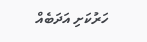ހަރުކަށި އަދަބެއް